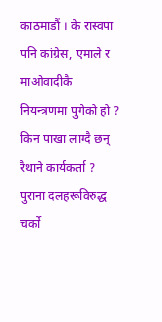काठमाडौं । के रास्वपा पनि कांग्रेस, एमाले र माओवादीकै नियन्त्रणमा पुगेको हो ? किन पाखा लाग्दै छन् रैथाने कार्यकर्ता ? पुराना दलहरूविरुद्ध चर्को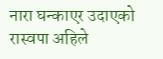नारा घन्काएर उदाएको रास्वपा अहिले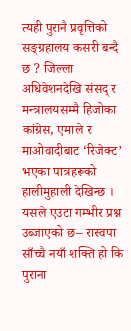त्यही पुरानै प्रवृत्तिको सङ्ग्रहालय कसरी बन्दै छ ? जिल्ला अधिवेशनदेखि संसद् र मन्त्रालयसम्मै हिजोका कांग्रेस, एमाले र माओवादीबाट ‘रिजेक्ट’ भएका पात्रहरूको हालीमुहाली देखिन्छ । यसले एउटा गम्भीर प्रश्न उब्जाएको छ– रास्वपा साँच्चै नयाँ शक्ति हो कि पुराना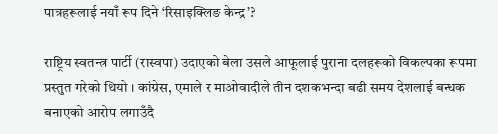पात्रहरूलाई नयाँ रूप दिने ‘रिसाइक्लिङ केन्द्र’?

राष्ट्रिय स्वतन्त्र पार्टी (रास्वपा) उदाएको बेला उसले आफूलाई पुराना दलहरूको विकल्पका रूपमा प्रस्तुत गरेको थियो । कांग्रेस, एमाले र माओवादीले तीन दशकभन्दा बढी समय देशलाई बन्धक बनाएको आरोप लगाउँदै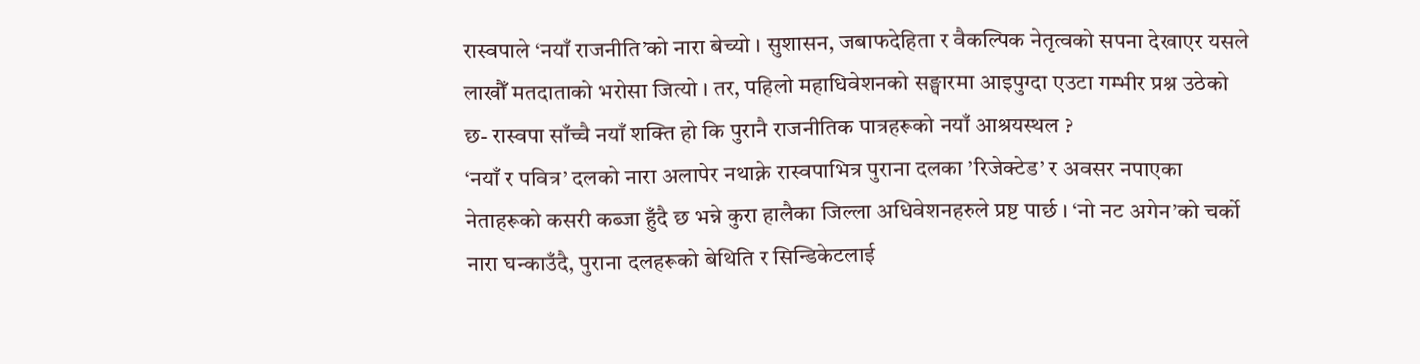रास्वपाले ‘नयाँ राजनीति’को नारा बेच्यो । सुशासन, जबाफदेहिता र वैकल्पिक नेतृत्वको सपना देखाएर यसले लाखौँ मतदाताको भरोसा जित्यो । तर, पहिलो महाधिवेशनको सङ्घारमा आइपुग्दा एउटा गम्भीर प्रश्न उठेको छ- रास्वपा साँच्चै नयाँ शक्ति हो कि पुरानै राजनीतिक पात्रहरूको नयाँ आश्रयस्थल ?
‘नयाँ र पवित्र’ दलको नारा अलापेर नथाक्ने रास्वपाभित्र पुराना दलका ’रिजेक्टेड’ र अवसर नपाएका नेताहरूको कसरी कब्जा हुँदै छ भन्ने कुरा हालैका जिल्ला अधिवेशनहरुले प्रष्ट पार्छ । ‘नो नट अगेन’को चर्को नारा घन्काउँदै, पुराना दलहरूको बेथिति र सिन्डिकेटलाई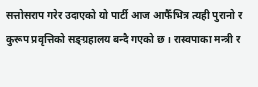सत्तोसराप गरेर उदाएको यो पार्टी आज आफैँभित्र त्यही पुरानो र कुरूप प्रवृत्तिको सङ्ग्रहालय बन्दै गएको छ । रास्वपाका मन्त्री र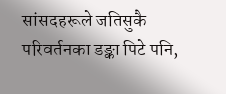सांसदहरूले जतिसुकै परिवर्तनका डङ्का पिटे पनि,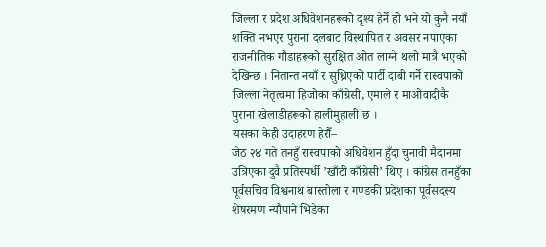जिल्ला र प्रदेश अधिवेशनहरूको दृश्य हेर्ने हो भने यो कुनै नयाँ शक्ति नभएर पुराना दलबाट विस्थापित र अवसर नपाएका राजनीतिक गौडाहरूको सुरक्षित ओत लाग्ने थलो मात्रै भएको देखिन्छ । नितान्त नयाँ र सुध्रिएको पार्टी दाबी गर्ने रास्वपाको जिल्ला नेतृत्वमा हिजोका काँग्रेसी, एमाले र माओवादीकै पुराना खेलाडीहरूको हालीमुहाली छ ।
यसका केही उदाहरण हेरौँ–
जेठ २४ गते तनहुँ रास्वपाको अधिवेशन हुँदा चुनावी मैदानमा उत्रिएका दुवै प्रतिस्पर्धी ’खाँटी काँग्रेसी’ थिए । कांग्रेस तनहुँका पूर्वसचिव विश्वनाथ बास्तोला र गण्डकी प्रदेशका पूर्वसदस्य शेषरमण न्यौपाने भिडेका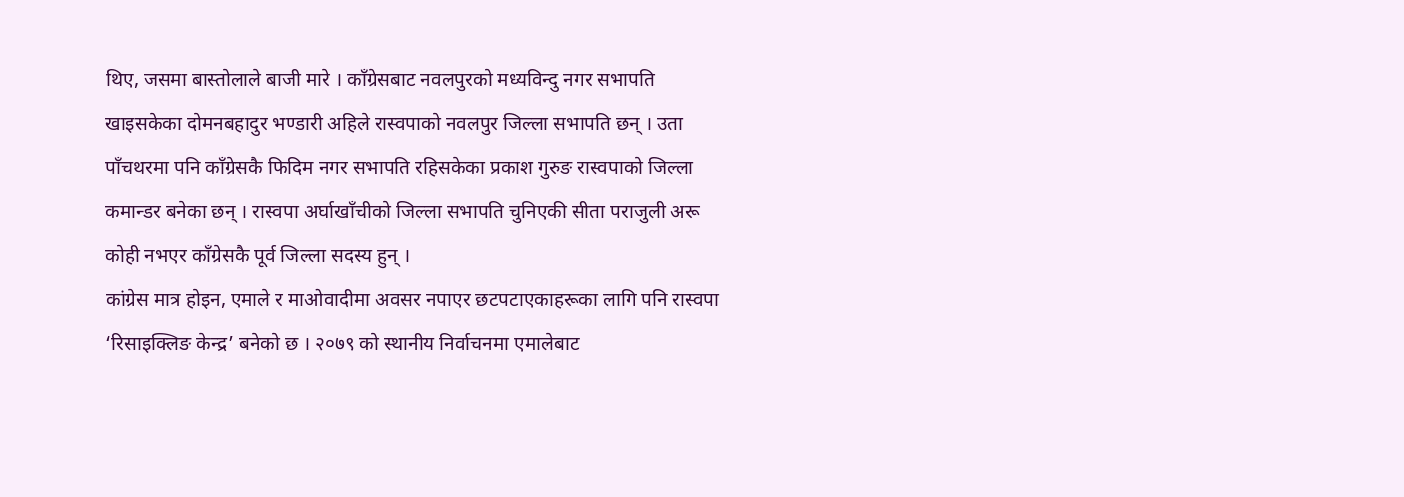थिए, जसमा बास्तोलाले बाजी मारे । काँग्रेसबाट नवलपुरको मध्यविन्दु नगर सभापति खाइसकेका दोमनबहादुर भण्डारी अहिले रास्वपाको नवलपुर जिल्ला सभापति छन् । उता पाँचथरमा पनि काँग्रेसकै फिदिम नगर सभापति रहिसकेका प्रकाश गुरुङ रास्वपाको जिल्ला कमान्डर बनेका छन् । रास्वपा अर्घाखाँचीको जिल्ला सभापति चुनिएकी सीता पराजुली अरू कोही नभएर काँग्रेसकै पूर्व जिल्ला सदस्य हुन् ।
कांग्रेस मात्र होइन, एमाले र माओवादीमा अवसर नपाएर छटपटाएकाहरूका लागि पनि रास्वपा ‘रिसाइक्लिङ केन्द्र’ बनेको छ । २०७९ को स्थानीय निर्वाचनमा एमालेबाट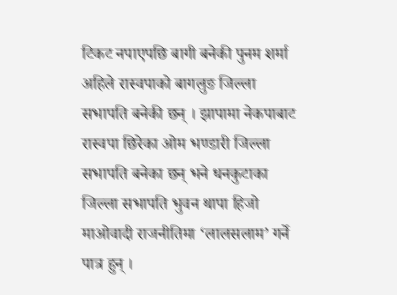टिकट नपाएपछि बागी बनेकी पुनम शर्मा अहिले रास्वपाको बागलुङ जिल्ला सभापति बनेकी छन् । झापामा नेकपाबाट रास्वपा छिरेका ओम भण्डारी जिल्ला सभापति बनेका छन् भने धनकुटाका जिल्ला सभापति भुवन थापा हिजो माओवादी राजनीतिमा ‘लालसलाम’ गर्ने पात्र हुन् ।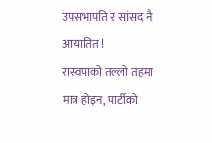उपसभापति र सांसद नै आयातित !
रास्वपाको तल्लो तहमा मात्र होइन, पार्टीको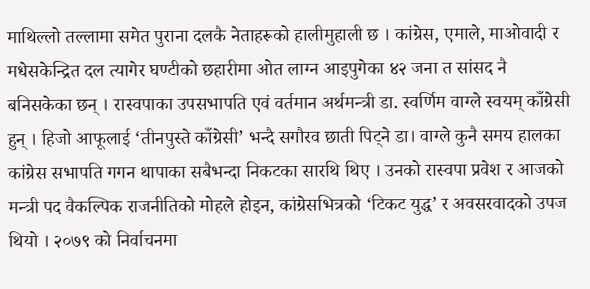माथिल्लो तल्लामा समेत पुराना दलकै नेताहरूको हालीमुहाली छ । कांग्रेस, एमाले, माओवादी र मधेसकेन्द्रित दल त्यागेर घण्टीको छहारीमा ओत लाग्न आइपुगेका ४२ जना त सांसद नै बनिसकेका छन् । रास्वपाका उपसभापति एवं वर्तमान अर्थमन्त्री डा. स्वर्णिम वाग्ले स्वयम् काँग्रेसी हुन् । हिजो आफूलाई ‘तीनपुस्ते काँग्रेसी’ भन्दै सगौरव छाती पिट्ने डा। वाग्ले कुनै समय हालका कांग्रेस सभापति गगन थापाका सबैभन्दा निकटका सारथि थिए । उनको रास्वपा प्रवेश र आजको मन्त्री पद वैकल्पिक राजनीतिको मोहले होइन, कांग्रेसभित्रको ‘टिकट युद्ध’ र अवसरवादको उपज थियो । २०७९ को निर्वाचनमा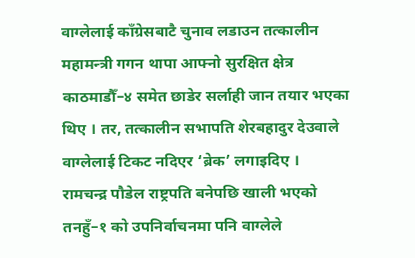वाग्लेलाई काँग्रेसबाटै चुनाव लडाउन तत्कालीन महामन्त्री गगन थापा आफ्नो सुरक्षित क्षेत्र काठमाडौँ–४ समेत छाडेर सर्लाही जान तयार भएका थिए । तर, तत्कालीन सभापति शेरबहादुर देउवाले वाग्लेलाई टिकट नदिएर ‘ब्रेक’ लगाइदिए ।
रामचन्द्र पौडेल राष्ट्रपति बनेपछि खाली भएको तनहुँ–१ को उपनिर्वाचनमा पनि वाग्लेले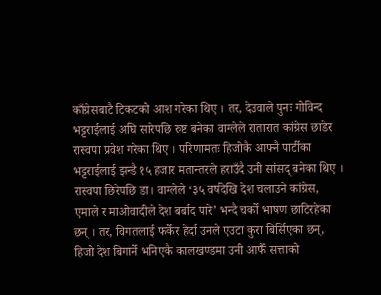काँग्रेसबाटै टिकटको आश गरेका थिए । तर, देउवाले पुनः गोविन्द भट्टराईलाई अघि सारेपछि रुष्ट बनेका वाग्लेले रातारात कांग्रेस छाडेर रास्वपा प्रवेश गरेका थिए । परिणामतः हिजोकै आफ्नै पार्टीका भट्टराईलाई झन्डै १५ हजार मतान्तरले हराउँदै उनी सांसद् बनेका थिए ।
रास्वपा छिरेपछि डा। वाग्लेले ‘३५ वर्षदेखि देश चलाउने कांग्रेस, एमाले र माओवादीले देश बर्बाद पारे’ भन्दै चर्को भाषण छाटिरहेका छन् । तर, विगतलाई फर्केर हेर्दा उनले एउटा कुरा बिर्सिएका छन्, हिजो देश बिगार्ने भनिएकै कालखण्डमा उनी आफैँ सत्ताको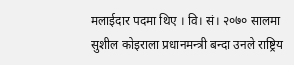मलाईदार पदमा थिए । वि। सं। २०७० सालमा सुशील कोइराला प्रधानमन्त्री बन्दा उनले राष्ट्रिय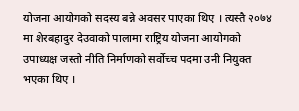योजना आयोगको सदस्य बन्ने अवसर पाएका थिए । त्यस्तै २०७४ मा शेरबहादुर देउवाको पालामा राष्ट्रिय योजना आयोगको उपाध्यक्ष जस्तो नीति निर्माणको सर्वोच्च पदमा उनी नियुक्त भएका थिए ।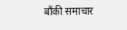बाँकी समाचार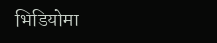भिडियोमा